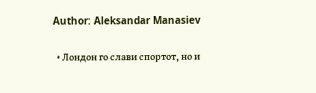Author: Aleksandar Manasiev

  • Лондон го слави спортот, но и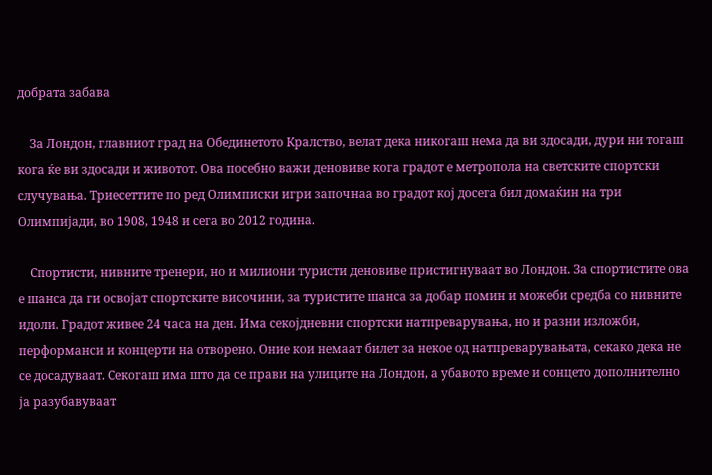добрата забава

    За Лондон, главниот град на Обединетото Кралство, велат дека никогаш нема да ви здосади, дури ни тогаш кога ќе ви здосади и животот. Ова посебно важи деновиве кога градот е метропола на светските спортски случувања. Триесеттите по ред Олимписки игри започнаа во градот кој досега бил домаќин на три Олимпијади, во 1908, 1948 и сега во 2012 година.

    Спортисти, нивните тренери, но и милиони туристи деновиве пристигнуваат во Лондон. За спортистите ова е шанса да ги освојат спортските височини, за туристите шанса за добар помин и можеби средба со нивните идоли. Градот живее 24 часа на ден. Има секојдневни спортски натпреварувања, но и разни изложби, перформанси и концерти на отворено. Оние кои немаат билет за некое од натпреварувањата, секако дека не се досадуваат. Секогаш има што да се прави на улиците на Лондон, а убавото време и сонцето дополнително ја разубавуваат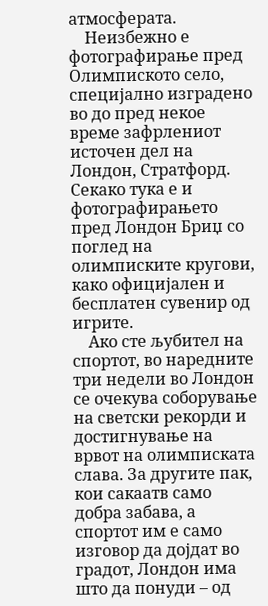атмосферата.
    Неизбежно е фотографирање пред Олимпиското село, специјално изградено во до пред некое време зафрлениот источен дел на Лондон, Стратфорд. Секако тука е и фотографирањето пред Лондон Бриџ со поглед на олимписките кругови, како официјален и бесплатен сувенир од игрите.
    Ако сте љубител на спортот, во наредните три недели во Лондон се очекува соборување на светски рекорди и достигнување на врвот на олимписката слава. За другите пак, кои сакаатв само добра забава, а спортот им е само изговор да дојдат во градот, Лондон има што да понуди – од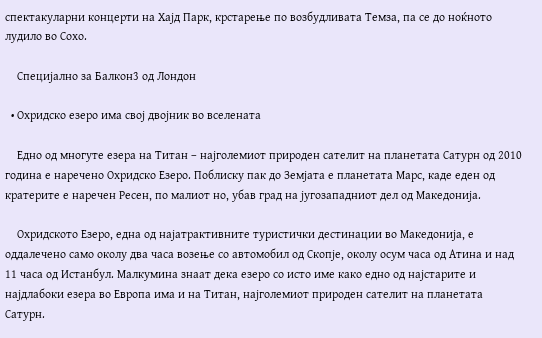спектакуларни концерти на Хајд Парк, крстарење по возбудливата Темза, па се до ноќното лудило во Сохо.

    Специјално за Балкон3 од Лондон

  • Охридско езеро има свој двојник во вселената

    Едно од многуте езера на Титан – најголемиот природен сателит на планетата Сатурн од 2010 година е наречено Охридско Езеро. Поблиску пак до Земјата е планетата Марс, каде еден од кратерите е наречен Ресен, по малиот но, убав град на југозападниот дел од Македонија.

    Охридското Езеро, една од најатрактивните туристички дестинации во Македонија, е оддалечено само околу два часа возење со автомобил од Скопје, околу осум часа од Атина и над 11 часа од Истанбул. Малкумина знаат дека езеро со исто име како едно од најстарите и најдлабоки езера во Европа има и на Титан, најголемиот природен сателит на планетата Сатурн.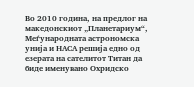Во 2010 година, на предлог на македонскиот „Планетариум“,  Меѓународната астрономска унија и НАСА решија едно од езерата на сателитот Титан да биде именувано Охридско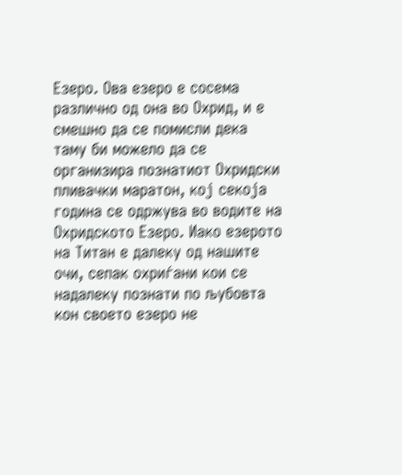Езеро. Ова езеро е сосема различно од она во Охрид, и е смешно да се помисли дека таму би можело да се организира познатиот Охридски пливачки маратон, кој секоја година се одржува во водите на Охридското Езеро. Иако езерото на Титан е далеку од нашите очи, сепак охриѓани кои се надалеку познати по љубовта кон своето езеро не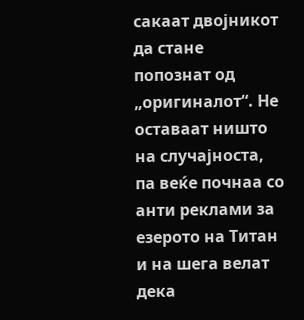сакаат двојникот да стане попознат од „оригиналот“. Не оставаат ништо на случајноста, па веќе почнаа со анти реклами за езерото на Титан и на шега велат дека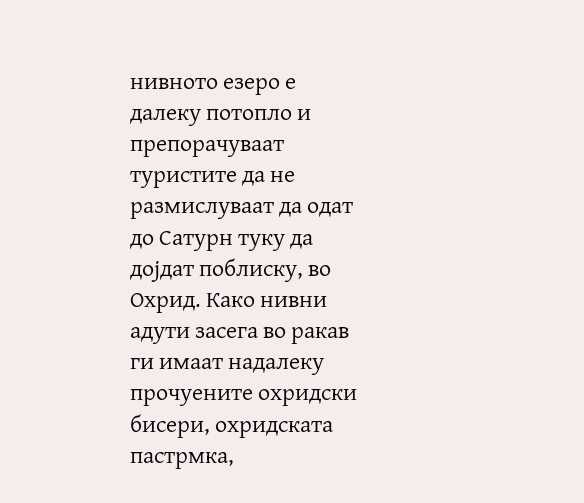нивното езеро е далеку потопло и препорачуваат туристите да не размислуваат да одат до Сатурн туку да дојдат поблиску, во Охрид. Како нивни адути засега во ракав ги имаат надалеку прочуените охридски бисери, охридската пастрмка,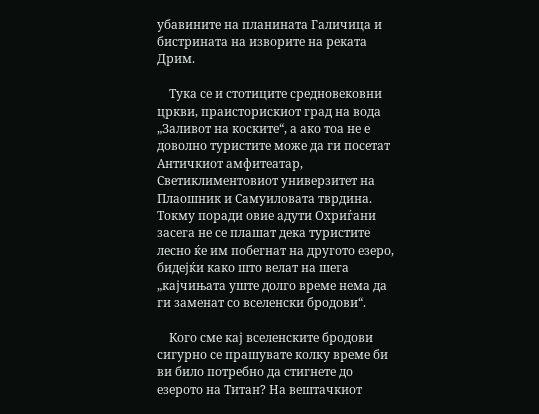убавините на планината Галичица и бистрината на изворите на реката Дрим.

    Тука се и стотиците средновековни цркви, праисторискиот град на вода „Заливот на коските“, а ако тоа не е доволно туристите може да ги посетат Античкиот амфитеатар, Светиклиментовиот универзитет на Плаошник и Самуиловата тврдина. Токму поради овие адути Охриѓани засега не се плашат дека туристите лесно ќе им побегнат на другото езеро, бидејќи како што велат на шега „кајчињата уште долго време нема да ги заменат со вселенски бродови“.

    Кого сме кај вселенските бродови сигурно се прашувате колку време би ви било потребно да стигнете до езерото на Титан? На вештачкиот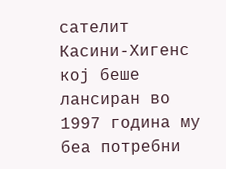сателит Касини-Хигенс кој беше лансиран во 1997 година му беа потребни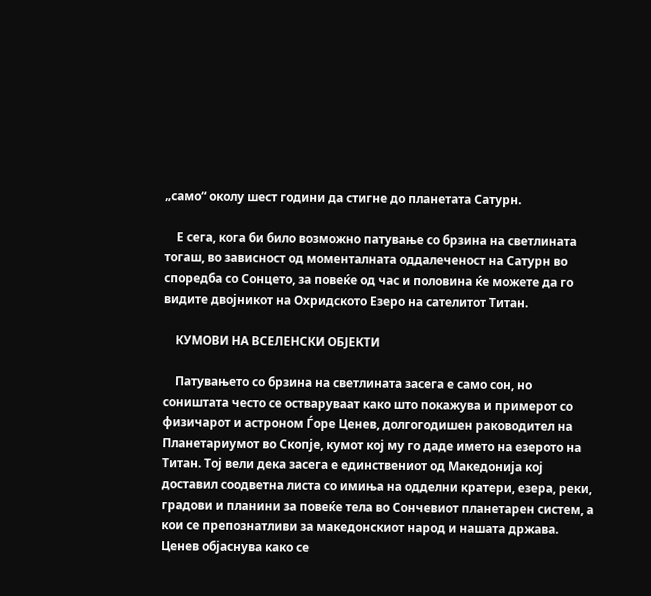„само“ околу шест години да стигне до планетата Сатурн.

    Е сега, кога би било возможно патување со брзина на светлината тогаш, во зависност од моменталната оддалеченост на Сатурн во споредба со Сонцето, за повеќе од час и половина ќе можете да го видите двојникот на Охридското Езеро на сателитот Титан.

    КУМОВИ НА ВСЕЛЕНСКИ ОБЈЕКТИ

    Патувањето со брзина на светлината засега е само сон, но соништата често се остваруваат како што покажува и примерот со физичарот и астроном Ѓоре Ценев, долгогодишен раководител на Планетариумот во Скопје, кумот кој му го даде името на езерото на Титан. Тој вели дека засега е единствениот од Македонија кој доставил соодветна листа со имиња на одделни кратери, езера, реки, градови и планини за повеќе тела во Сончевиот планетарен систем, а кои се препознатливи за македонскиот народ и нашата држава. Ценев објаснува како се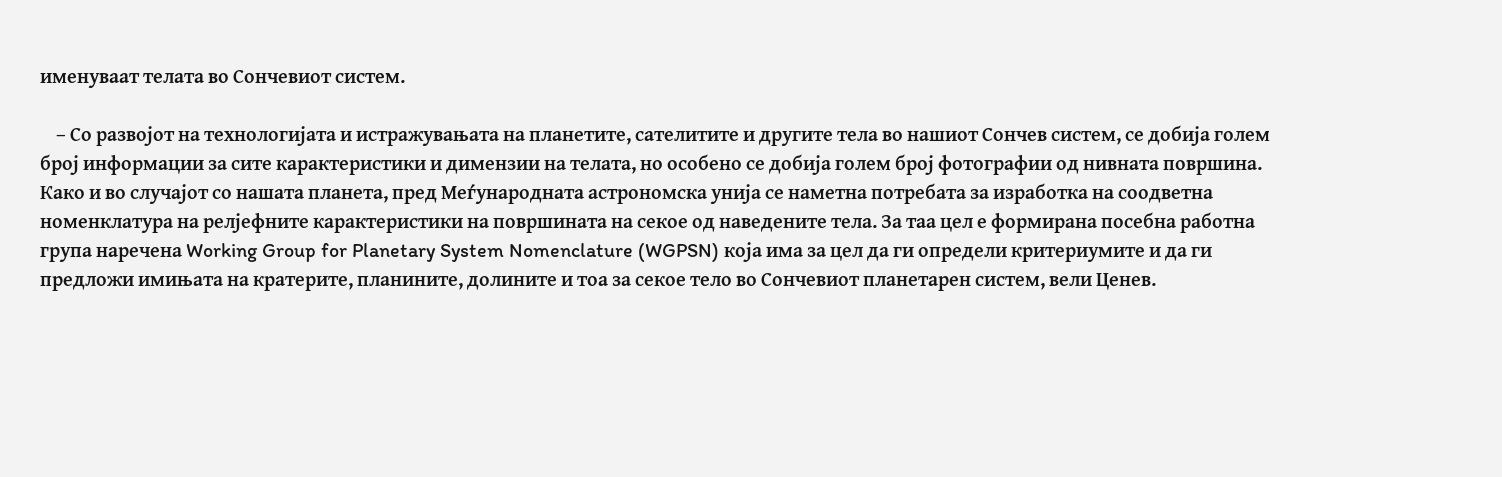именуваат телата во Сончевиот систем.

    – Со развојот на технологијата и истражувањата на планетите, сателитите и другите тела во нашиот Сончев систем, се добија голем број информации за сите карактеристики и димензии на телата, но особено се добија голем број фотографии од нивната површина. Како и во случајот со нашата планета, пред Меѓународната астрономска унија се наметна потребата за изработка на соодветна номенклатура на релјефните карактеристики на површината на секое од наведените тела. За таа цел е формирана посебна работна група наречена Working Group for Planetary System Nomenclature (WGPSN) која има за цел да ги определи критериумите и да ги предложи имињата на кратерите, планините, долините и тоа за секое тело во Сончевиот планетарен систем, вели Ценев.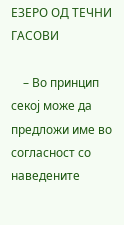ЕЗЕРО ОД ТЕЧНИ ГАСОВИ

    – Во принцип секој може да предложи име во согласност со наведените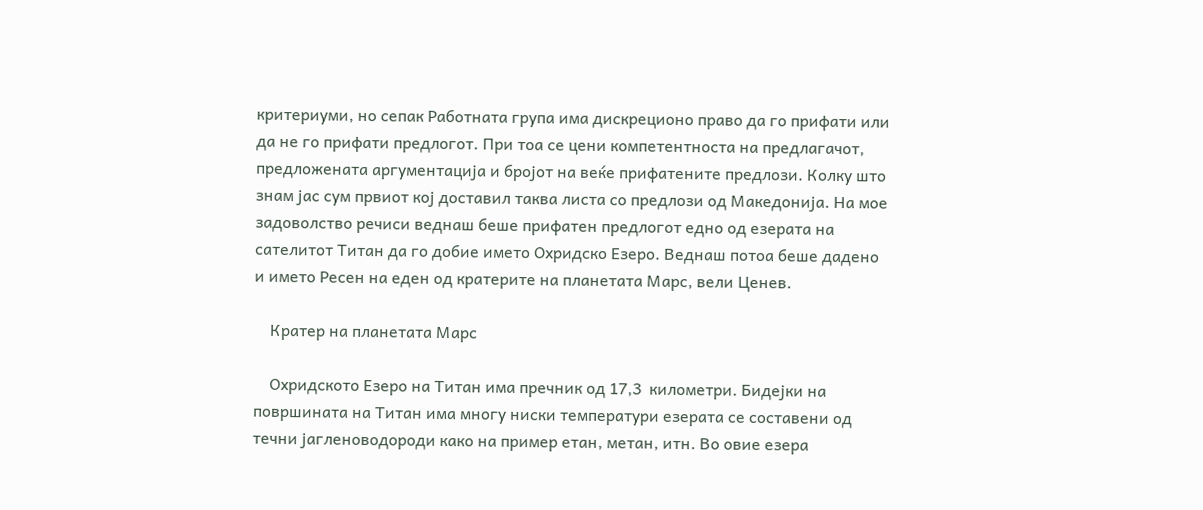критериуми, но сепак Работната група има дискреционо право да го прифати или да не го прифати предлогот. При тоа се цени компетентноста на предлагачот, предложената аргументација и бројот на веќе прифатените предлози. Колку што знам јас сум првиот кој доставил таква листа со предлози од Македонија. На мое задоволство речиси веднаш беше прифатен предлогот едно од езерата на сателитот Титан да го добие името Охридско Езеро. Веднаш потоа беше дадено и името Ресен на еден од кратерите на планетата Марс, вели Ценев.

    Кратер на планетата Марс

    Охридското Езеро на Титан има пречник од 17,3  километри. Бидејки на површината на Титан има многу ниски температури езерата се составени од течни јагленоводороди како на пример етан, метан, итн. Во овие езера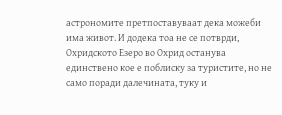астрономите претпоставуваат дека можеби има живот. И додека тоа не се потврди, Охридското Езеро во Охрид останува единствено кое е поблиску за туристите, но не само поради далечината, туку и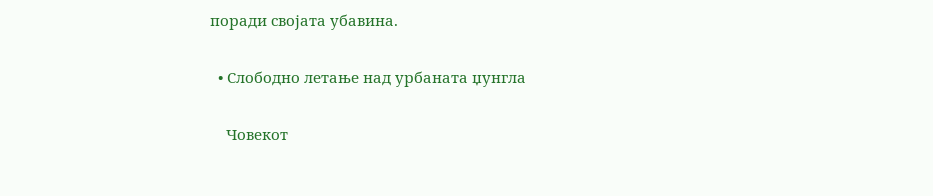поради својата убавина.

  • Слободно летање над урбаната џунгла

    Човекот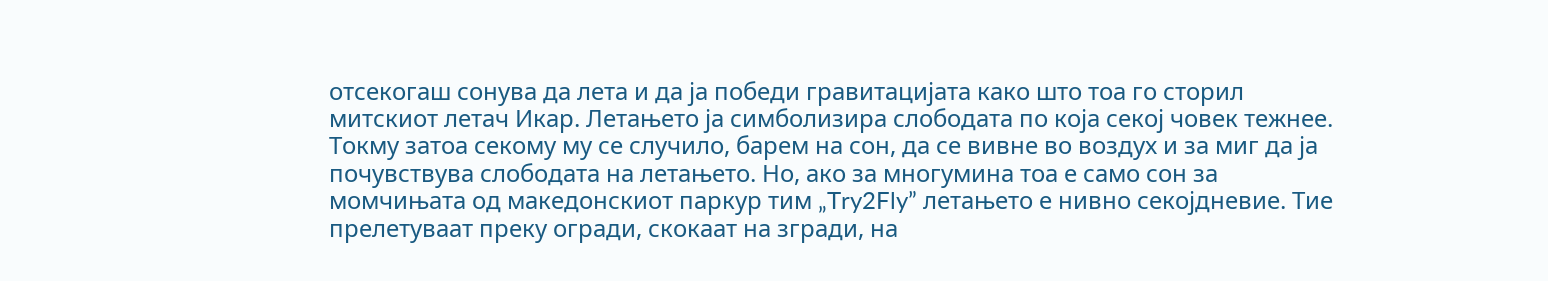отсекогаш сонува да лета и да ја победи гравитацијата како што тоа го сторил митскиот летач Икар. Летањето ја симболизира слободата по која секој човек тежнее. Токму затоа секому му се случило, барем на сон, да се вивне во воздух и за миг да ја почувствува слободата на летањето. Но, ако за многумина тоа е само сон за момчињата од македонскиот паркур тим „Try2Fly” летањето е нивно секојдневие. Тие прелетуваат преку огради, скокаат на згради, на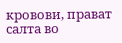кровови, прават салта во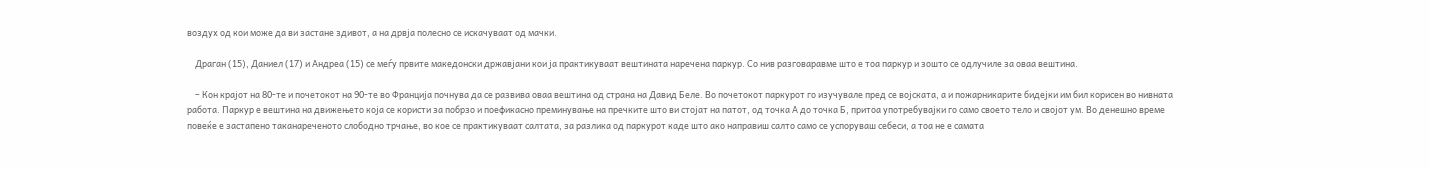воздух од кои може да ви застане здивот, а на дрвја полесно се искачуваат од мачки.

    Драган (15), Даниел (17) и Андреа (15) се меѓу првите македонски државјани кои ја практикуваат вештината наречена паркур. Со нив разговаравме што е тоа паркур и зошто се одлучиле за оваа вештина.

    – Кон крајот на 80-те и почетокот на 90-те во Франција почнува да се развива оваа вештина од страна на Давид Беле. Во почетокот паркурот го изучувале пред се војската, а и пожарникарите бидејки им бил корисен во нивната работа. Паркур е вештина на движењето која се користи за побрзо и поефикасно преминување на пречките што ви стојат на патот, од точка А до точка Б, притоа употребувајки го само своето тело и својот ум. Во денешно време повеќе е застапено таканареченото слободно трчање, во кое се практикуваат салтата, за разлика од паркурот каде што ако направиш салто само се успоруваш себеси, а тоа не е самата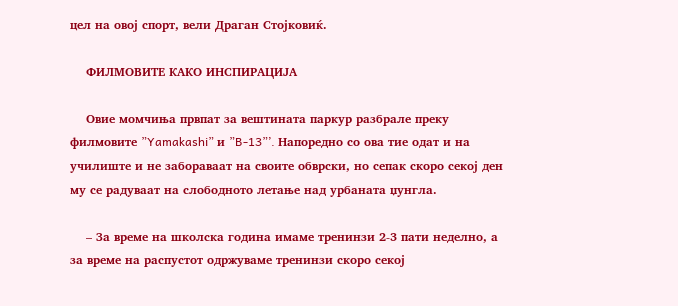цел на овој спорт, вели Драган Стојковиќ.

    ФИЛМОВИТЕ КАКО ИНСПИРАЦИЈА

    Овие момчиња првпат за вештината паркур разбрале преку филмовите ”Yamakashi” и ”B-13”’. Напоредно со ова тие одат и на училиште и не забораваат на своите обврски, но сепак скоро секој ден му се радуваат на слободното летање над урбаната џунгла.

    – За време на школска година имаме тренинзи 2-3 пати неделно, а за време на распустот одржуваме тренинзи скоро секој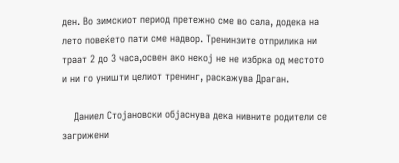ден. Во зимскиот период претежно сме во сала, додека на лето повеќето пати сме надвор. Тренинзите отприлика ни траат 2 до 3 часа,освен ако некој не не избрка од местото и ни го уништи целиот тренинг, раскажува Драган.

    Даниел Стојановски објаснува дека нивните родители се загрижени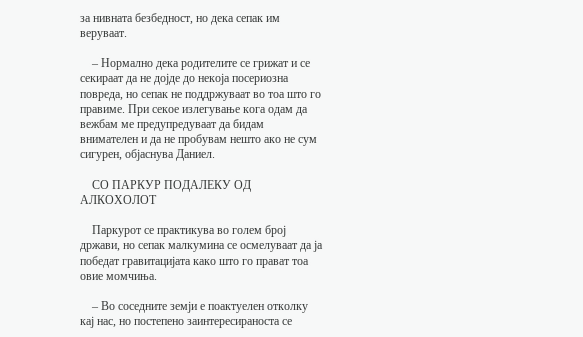за нивната безбедност, но дека сепак им веруваат.

    – Нормално дека родителите се грижат и се секираат да не дојде до некоја посериозна повреда, но сепак не поддржуваат во тоа што го правиме. При секое излегување кога одам да вежбам ме предупредуваат да бидам внимателен и да не пробувам нешто ако не сум сигурен, објаснува Даниел.

    СО ПАРКУР ПОДАЛЕКУ ОД АЛКОХОЛОТ

    Паркурот се практикува во голем број држави, но сепак малкумина се осмелуваат да ја победат гравитацијата како што го прават тоа овие момчиња.

    – Во соседните земји е поактуелен отколку кај нас, но постепено заинтересираноста се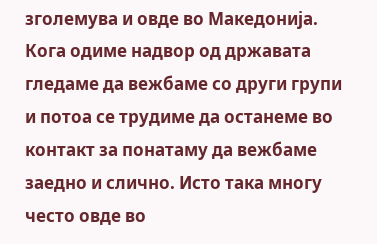зголемува и овде во Македонија. Кога одиме надвор од државата гледаме да вежбаме со други групи и потоа се трудиме да останеме во контакт за понатаму да вежбаме заедно и слично. Исто така многу често овде во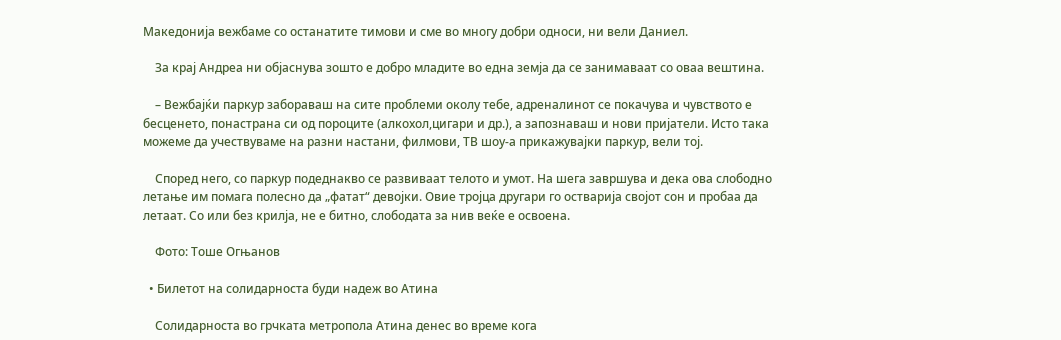Македонија вежбаме со останатите тимови и сме во многу добри односи, ни вели Даниел.

    За крај Андреа ни објаснува зошто е добро младите во една земја да се занимаваат со оваа вештина.

    – Вежбајќи паркур забораваш на сите проблеми околу тебе, адреналинот се покачува и чувството е бесценето, понастрана си од пороците (алкохол,цигари и др.), а запознаваш и нови пријатели. Исто така можеме да учествуваме на разни настани, филмови, ТВ шоу-а прикажувајки паркур, вели тој.

    Според него, со паркур подеднакво се развиваат телото и умот. На шега завршува и дека ова слободно летање им помага полесно да „фатат“ девојки. Овие тројца другари го остварија својот сон и пробаа да летаат. Со или без крилја, не е битно, слободата за нив веќе е освоена.

    Фото: Тоше Огњанов

  • Билетот на солидарноста буди надеж во Атина

    Солидарноста во грчката метропола Атина денес во време кога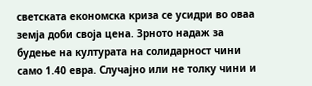светската економска криза се усидри во оваа земја доби своја цена. Зрното надаж за будење на културата на солидарност чини само 1.40 евра. Случајно или не толку чини и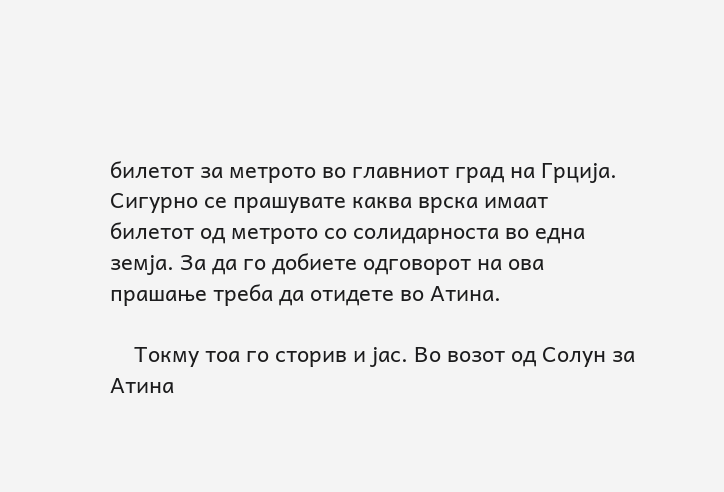билетот за метрото во главниот град на Грција. Сигурно се прашувате каква врска имаат билетот од метрото со солидарноста во една земја. За да го добиете одговорот на ова прашање треба да отидете во Атина.

    Токму тоа го сторив и јас. Во возот од Солун за Атина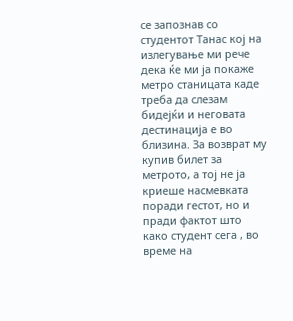се запознав со студентот Танас кој на излегување ми рече дека ќе ми ја покаже метро станицата каде треба да слезам бидејќи и неговата дестинација е во близина. За возврат му купив билет за метрото, а тој не ја криеше насмевката поради гестот, но и пради фактот што како студент сега , во време на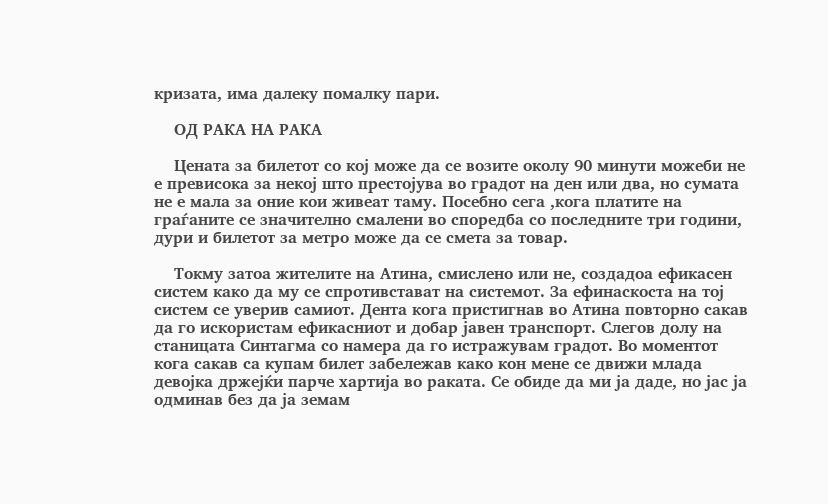кризата, има далеку помалку пари.

    ОД РАКА НА РАКА

    Цената за билетот со кој може да се возите околу 90 минути можеби не е превисока за некој што престојува во градот на ден или два, но сумата не е мала за оние кои живеат таму. Посебно сега ,кога платите на граѓаните се значително смалени во споредба со последните три години, дури и билетот за метро може да се смета за товар.

    Токму затоа жителите на Атина, смислено или не, создадоа ефикасен систем како да му се спротивстават на системот. За ефинаскоста на тој систем се уверив самиот. Дента кога пристигнав во Атина повторно сакав да го искористам ефикасниот и добар јавен транспорт. Слегов долу на станицата Синтагма со намера да го истражувам градот. Во моментот кога сакав са купам билет забележав како кон мене се движи млада девојка држејќи парче хартија во раката. Се обиде да ми ја даде, но јас ја одминав без да ја земам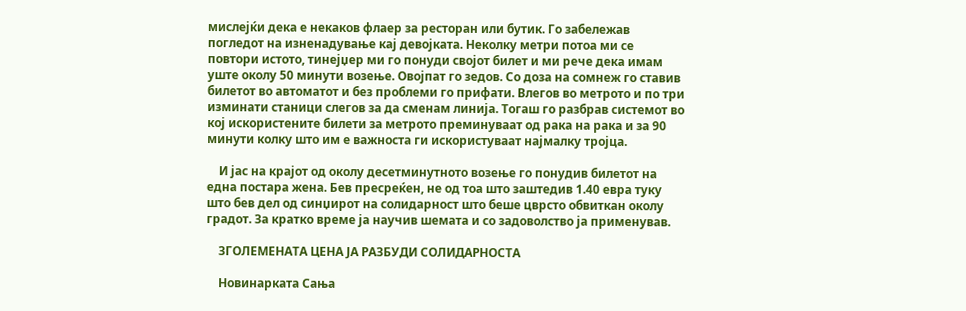мислејќи дека е некаков флаер за ресторан или бутик. Го забележав погледот на изненадување кај девојката. Неколку метри потоа ми се повтори истото, тинејџер ми го понуди својот билет и ми рече дека имам уште околу 50 минути возење. Овојпат го зедов. Со доза на сомнеж го ставив билетот во автоматот и без проблеми го прифати. Влегов во метрото и по три изминати станици слегов за да сменам линија. Тогаш го разбрав системот во кој искористените билети за метрото преминуваат од рака на рака и за 90 минути колку што им е важноста ги искористуваат најмалку тројца.

    И јас на крајот од околу десетминутното возење го понудив билетот на една постара жена. Бев пресреќен, не од тоа што заштедив 1.40 евра туку што бев дел од синџирот на солидарност што беше цврсто обвиткан околу градот. За кратко време ја научив шемата и со задоволство ја применував.

    ЗГОЛЕМЕНАТА ЦЕНА ЈА РАЗБУДИ СОЛИДАРНОСТА

    Новинарката Сања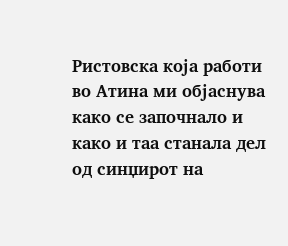Ристовска која работи во Атина ми објаснува како се започнало и како и таа станала дел од синџирот на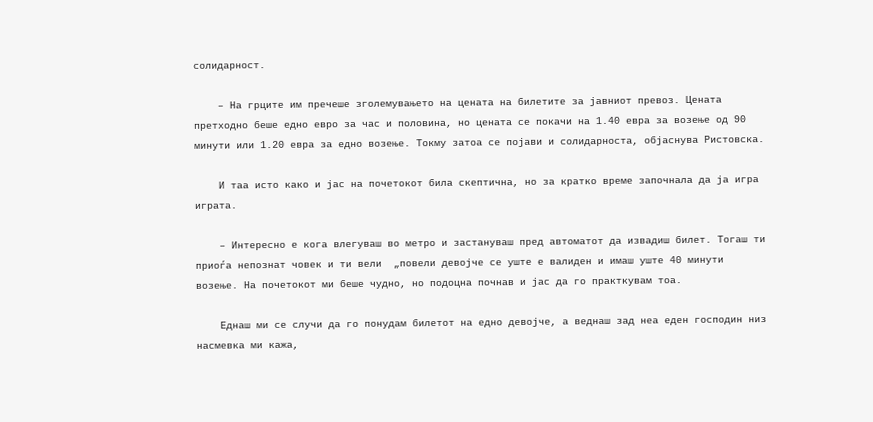солидарност.

    – На грците им пречеше зголемувањето на цената на билетите за јавниот превоз. Цената претходно беше едно евро за час и половина, но цената се покачи на 1.40 евра за возење од 90 минути или 1.20 евра за едно возење. Токму затоа се појави и солидарноста, објаснува Ристовска.

    И таа исто како и јас на почетокот била скептична, но за кратко време започнала да ја игра играта.

    – Интересно е кога влегуваш во метро и застануваш пред автоматот да извадиш билет. Тогаш ти приоѓа непознат човек и ти вели  „повели девојче се уште е валиден и имаш уште 40 минути возење. На почетокот ми беше чудно, но подоцна почнав и јас да го практкувам тоа.

    Еднаш ми се случи да го понудам билетот на едно девојче, а веднаш зад неа еден господин низ насмевка ми кажа,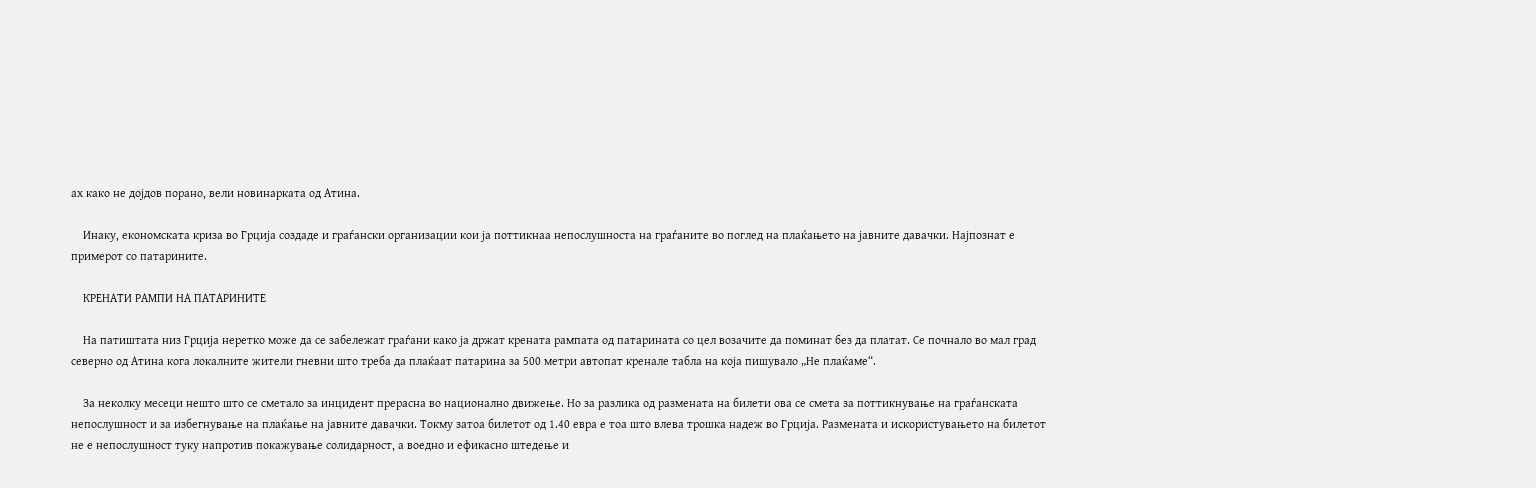ах како не дојдов порано, вели новинарката од Атина.

    Инаку, економската криза во Грција создаде и граѓански организации кои ја поттикнаа непослушноста на граѓаните во поглед на плаќањето на јавните давачки. Најпознат е примерот со патарините.

    КРЕНАТИ РАМПИ НА ПАТАРИНИТЕ

    На патиштата низ Грција неретко може да се забележат граѓани како ја држат крената рампата од патарината со цел возачите да поминат без да платат. Се почнало во мал град северно од Атина кога локалните жители гневни што треба да плаќаат патарина за 500 метри автопат кренале табла на која пишувало „Не плаќаме“.

    За неколку месеци нешто што се сметало за инцидент прерасна во национално движење. Но за разлика од размената на билети ова се смета за поттикнување на граѓанската непослушност и за избегнување на плаќање на јавните давачки. Токму затоа билетот од 1.40 евра е тоа што влева трошка надеж во Грција. Размената и искористувањето на билетот не е непослушност туку напротив покажување солидарност, а воедно и ефикасно штедење и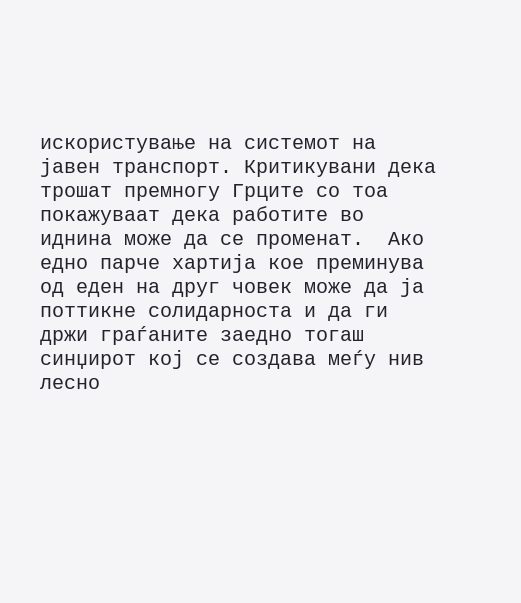искористување на системот на јавен транспорт. Критикувани дека трошат премногу Грците со тоа покажуваат дека работите во иднина може да се променат.  Ако едно парче хартија кое преминува од еден на друг човек може да ја поттикне солидарноста и да ги држи граѓаните заедно тогаш синџирот кој се создава меѓу нив лесно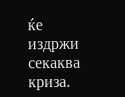ќе издржи секаква криза.